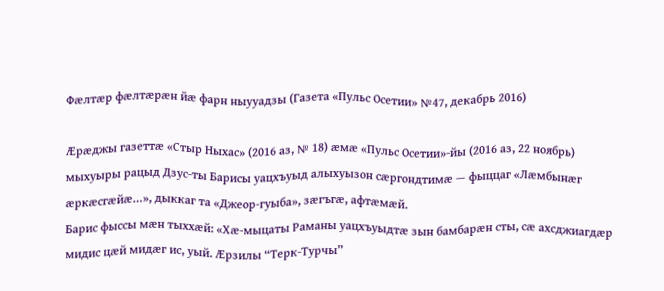Фæлтæр фæлтæрæн йæ фарн ныууадзы (Газета «Пульс Осетии» №47, декабрь 2016)

Æрæджы газеттæ «Стыр Ныхас» (2016 аз, № 18) æмæ «Пульс Осетии»-йы (2016 аз, 22 ноябрь) мыхуыры рацыд Дзус-ты Барисы уацхъуыд алыхуызон сæргондтимæ — фыццаг «Лæмбынæг æркæсгæйæ…», дыккаг та «Джеор-гуыба», зæгъгæ, афтæмæй.
Барис фыссы мæн тыххæй: «Хæ-мыцаты Раманы уацхъуыдтæ зын бамбарæн сты, сæ ахсджиагдæр мидис цæй мидæг ис, уый. Æрзилы “Терк-Турчы”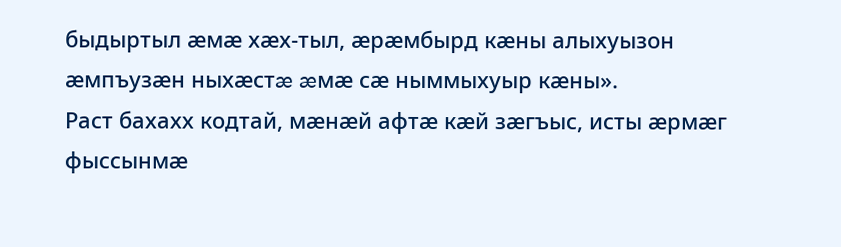быдыртыл æмæ хæх-тыл, æрæмбырд кæны алыхуызон æмпъузæн ныхæстæ æмæ сæ ныммыхуыр кæны».
Раст бахахх кодтай, мæнæй афтæ кæй зæгъыс, исты æрмæг фыссынмæ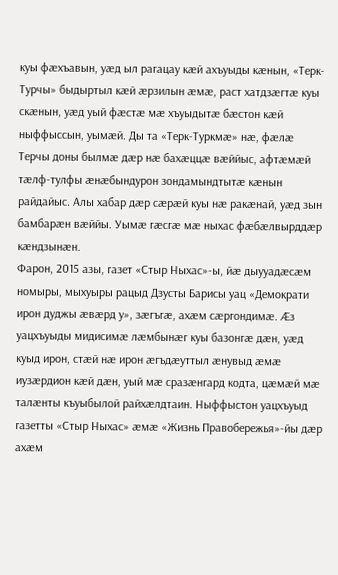куы фæхъавын, уæд ыл рагацау кæй ахъуыды кæнын, «Терк-Турчы» быдыртыл кæй æрзилын æмæ, раст хатдзæгтæ куы скæнын, уæд уый фæстæ мæ хъуыдытæ бæстон кæй ныффыссын, уымæй. Ды та «Терк-Туркмæ» нæ, фæлæ Терчы доны былмæ дæр нæ бахæццæ вæййыс, афтæмæй тæлф-тулфы æнæбындурон зондамындтытæ кæнын райдайыс. Алы хабар дæр сæрæй куы нæ ракæнай, уæд зын бамбарæн вæййы. Уымæ гæсгæ мæ ныхас фæбæлвырддæр кæндзынæн.
Фарон, 2015 азы, газет «Стыр Ныхас»-ы, йæ дыууадæсæм номыры, мыхуыры рацыд Дзусты Барисы уац «Демократи ирон дуджы æвæрд у», зæгъгæ, ахæм сæргондимæ. Æз уацхъуыды мидисимæ лæмбынæг куы базонгæ дæн, уæд куыд ирон, стæй нæ ирон æгъдæуттыл æнувыд æмæ иузæрдион кæй дæн, уый мæ сразæнгард кодта, цæмæй мæ талæнты къуыбылой райхæлдтаин. Ныффыстон уацхъуыд газетты «Стыр Ныхас» æмæ «Жизнь Правобережья»-йы дæр ахæм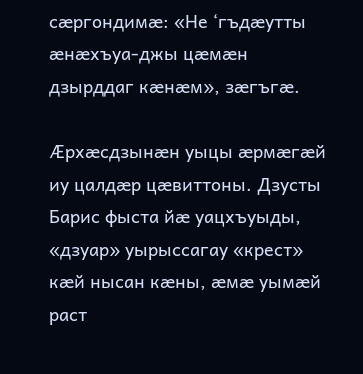сæргондимæ: «Не ‘гъдæутты æнæхъуа-джы цæмæн дзырддаг кæнæм», зæгъгæ.

Æрхæсдзынæн уыцы æрмæгæй иу цалдæр цæвиттоны. Дзусты Барис фыста йæ уацхъуыды, «дзуар» уырыссагау «крест» кæй нысан кæны, æмæ уымæй раст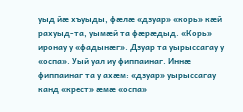уыд йæ хъуыды, фæлæ «дзуар» «корь» кæй рахуыд-та, уымæй та фæрæдыд. «Корь» иронау у «фадынæг». Дзуар та уырыссагау у «оспа». Уый уал иу фиппаинаг. Иннæ фиппаинаг та у ахæм: «дзуар» уырыссагау канд «крест» æмæ «оспа»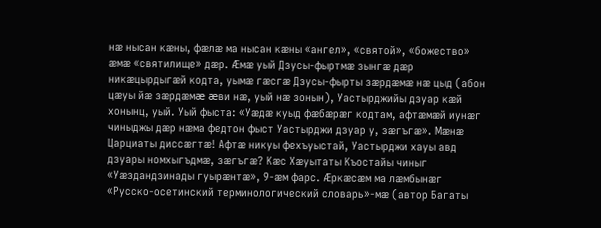нæ нысан кæны, фæлæ ма нысан кæны «ангел», «святой», «божество» æмæ «святилище» дæр. Æмæ уый Дзусы-фыртмæ зынгæ дæр никæцырдыгæй кодта, уымæ гæсгæ Дзусы-фырты зæрдæмæ нæ цыд (абон цæуы йæ зæрдæмæ æви нæ, уый нæ зонын), Уастырджийы дзуар кæй хонынц, уый. Уый фыста: «Уæдæ куыд фæбæрæг кодтам, афтæмæй иунæг чиныджы дæр нæма федтон фыст Уастырджи дзуар у, зæгъгæ». Мæнæ Царциаты диссæгтæ! Афтæ никуы фехъуыстай, Уастырджи хауы авд дзуары номхыгъдмæ, зæгъгæ? Кæс Хæуытаты Къостайы чиныг «Уæздандзинады гуырæнтæ», 9-æм фарс. Æркæсæм ма лæмбынæг «Русско-осетинский терминологический словарь»-мæ (автор Багаты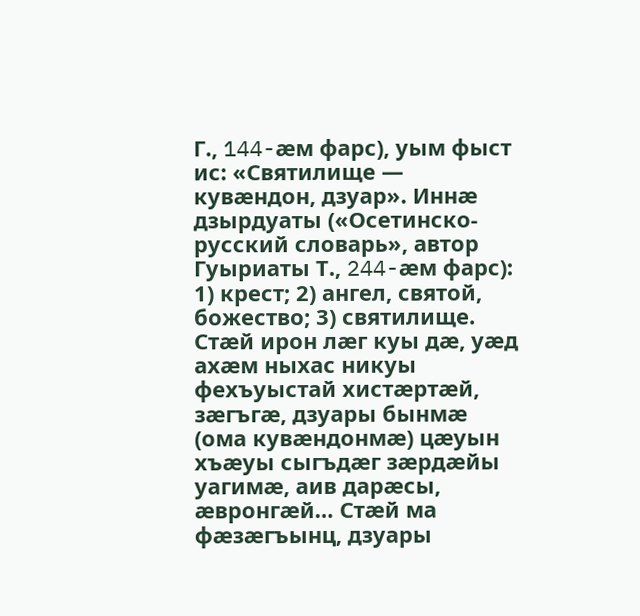Г., 144-æм фарс), уым фыст ис: «Святилище — кувæндон, дзуар». Иннæ дзырдуаты («Осетинско-русский словарь», автор Гуыриаты Т., 244-æм фарс): 1) крест; 2) ангел, святой, божество; 3) святилище. Стæй ирон лæг куы дæ, уæд ахæм ныхас никуы фехъуыстай хистæртæй, зæгъгæ, дзуары бынмæ (ома кувæндонмæ) цæуын хъæуы сыгъдæг зæрдæйы уагимæ, аив дарæсы, æвронгæй… Стæй ма фæзæгъынц, дзуары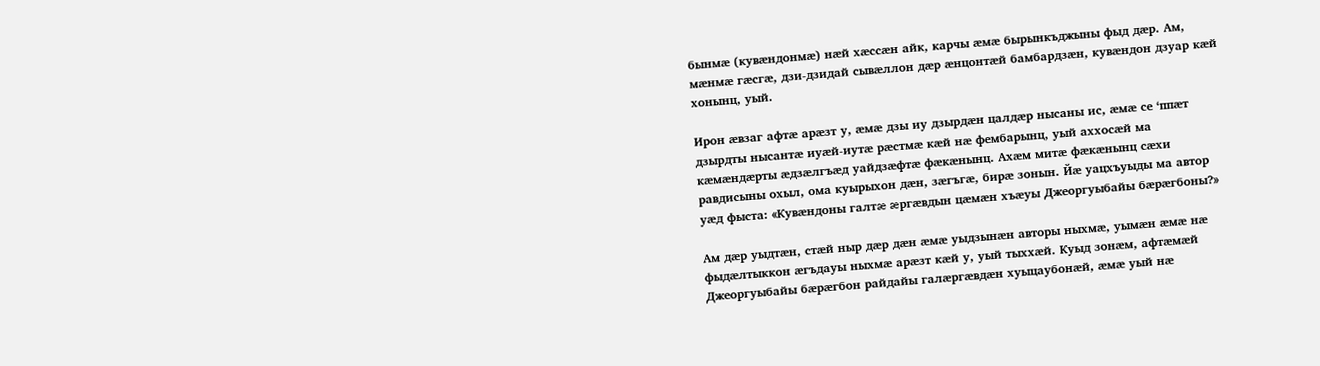бынмæ (кувæндонмæ) нæй хæссæн айк, карчы æмæ бырынкъджыны фыд дæр. Ам, мæнмæ гæсгæ, дзи-дзидай сывæллон дæр æнцонтæй бамбардзæн, кувæндон дзуар кæй хонынц, уый.

Ирон æвзаг афтæ арæзт у, æмæ дзы иу дзырдæн цалдæр нысаны ис, æмæ се ‘ппæт дзырдты нысантæ иуæй-иутæ рæстмæ кæй нæ фембарынц, уый аххосæй ма кæмæндæрты æдзæлгъæд уайдзæфтæ фæкæнынц. Ахæм митæ фæкæнынц сæхи равдисыны охыл, ома куырыхон дæн, зæгъгæ, бирæ зонын. Йæ уацхъуыды ма автор уæд фыста: «Кувæндоны галтæ æргæвдын цæмæн хъæуы Джеоргуыбайы бæрæгбоны?»

Ам дæр уыдтæн, стæй ныр дæр дæн æмæ уыдзынæн авторы ныхмæ, уымæн æмæ нæ фыдæлтыккон æгъдауы ныхмæ арæзт кæй у, уый тыххæй. Куыд зонæм, афтæмæй Джеоргуыбайы бæрæгбон райдайы галæргæвдæн хуыцаубонæй, æмæ уый нæ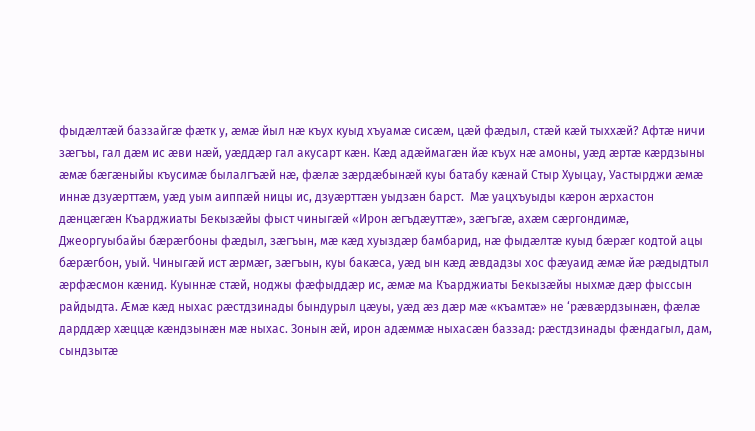фыдæлтæй баззайгæ фæтк у, æмæ йыл нæ къух куыд хъуамæ сисæм, цæй фæдыл, стæй кæй тыххæй? Афтæ ничи зæгъы, гал дæм ис æви нæй, уæддæр гал акусарт кæн. Кæд адæймагæн йæ къух нæ амоны, уæд æртæ кæрдзыны æмæ бæгæныйы къусимæ былалгъæй нæ, фæлæ зæрдæбынæй куы батабу кæнай Стыр Хуыцау, Уастырджи æмæ иннæ дзуæрттæм, уæд уым аиппæй ницы ис, дзуæрттæн уыдзæн барст.  Мæ уацхъуыды кæрон æрхастон дæнцæгæн Къарджиаты Бекызæйы фыст чиныгæй «Ирон æгъдæуттæ», зæгъгæ, ахæм сæргондимæ, Джеоргуыбайы бæрæгбоны фæдыл, зæгъын, мæ кæд хуыздæр бамбарид, нæ фыдæлтæ куыд бæрæг кодтой ацы бæрæгбон, уый. Чиныгæй ист æрмæг, зæгъын, куы бакæса, уæд ын кæд æвдадзы хос фæуаид æмæ йæ рæдыдтыл æрфæсмон кæнид. Куыннæ стæй, ноджы фæфыддæр ис, æмæ ма Къарджиаты Бекызæйы ныхмæ дæр фыссын райдыдта. Æмæ кæд ныхас рæстдзинады бындурыл цæуы, уæд æз дæр мæ «къамтæ» не ‘рæвæрдзынæн, фæлæ дарддæр хæццæ кæндзынæн мæ ныхас. Зонын æй, ирон адæммæ ныхасæн баззад: рæстдзинады фæндагыл, дам, сындзытæ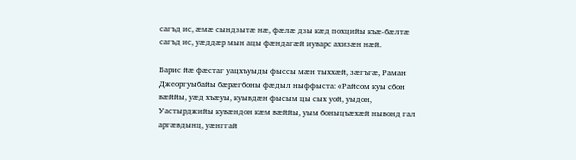сагъд ис, æмæ сындзытæ нæ, фæлæ дзы кæд похцийы къæ-бæлтæ сагъд ис, уæддæр мын ацы фæндагæй иуварс ахизæн нæй.

Барис йæ фæстаг уацхъуыды фыссы мæн тыххæй, зæгъгæ, Раман Джеоргуыбайы бæрæгбоны фæдыл ныффыста: «Райсом куы сбон вæййы, уæд хъæуы, куывдæн фысым цы сых уой, уыдон, Уастырджийы кувæндон кæм вæййы, уым боныцъæхæй нывонд гал аргæвдынц, уæнггай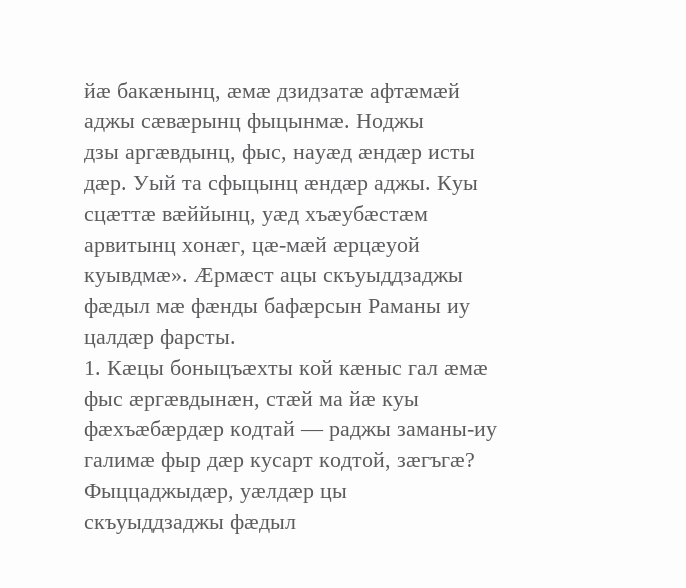йæ бакæнынц, æмæ дзидзатæ афтæмæй аджы сæвæрынц фыцынмæ. Ноджы
дзы аргæвдынц, фыс, науæд æндæр исты дæр. Уый та сфыцынц æндæр аджы. Куы сцæттæ вæййынц, уæд хъæубæстæм арвитынц хонæг, цæ-мæй æрцæуой куывдмæ». Æрмæст ацы скъуыддзаджы фæдыл мæ фæнды бафæрсын Раманы иу цалдæр фарсты.
1. Кæцы боныцъæхты кой кæныс гал æмæ фыс æргæвдынæн, стæй ма йæ куы фæхъæбæрдæр кодтай — раджы заманы-иу галимæ фыр дæр кусарт кодтой, зæгъгæ?
Фыццаджыдæр, уæлдæр цы
скъуыддзаджы фæдыл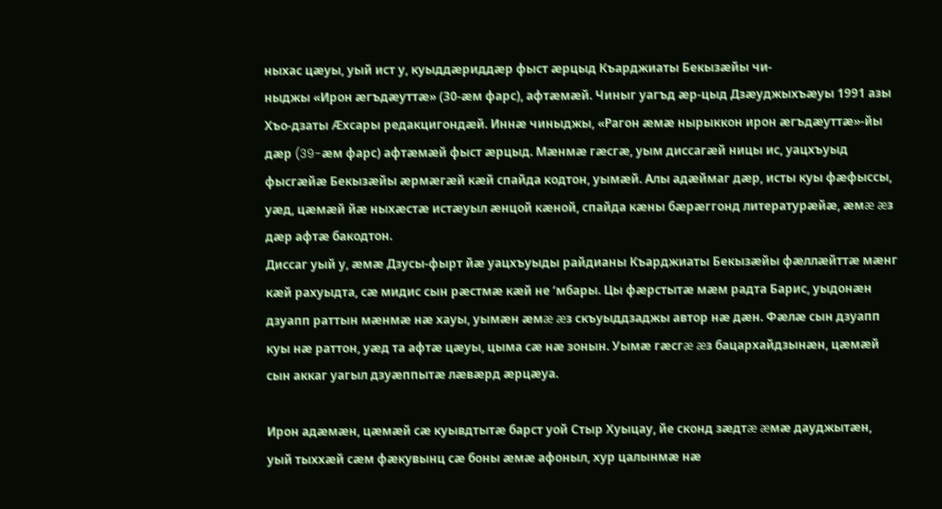ныхас цæуы, уый ист у, куыддæриддæр фыст æрцыд Къарджиаты Бекызæйы чи-
ныджы «Ирон æгъдæуттæ» (30-æм фарс), афтæмæй. Чиныг уагъд æр-цыд Дзæуджыхъæуы 1991 азы Хъо-дзаты Æхсары редакцигондæй. Иннæ чиныджы, «Рагон æмæ нырыккон ирон æгъдæуттæ»-йы дæр (39-æм фарс) афтæмæй фыст æрцыд. Мæнмæ гæсгæ, уым диссагæй ницы ис, уацхъуыд фысгæйæ Бекызæйы æрмæгæй кæй спайда кодтон, уымæй. Алы адæймаг дæр, исты куы фæфыссы, уæд, цæмæй йæ ныхæстæ истæуыл æнцой кæной, спайда кæны бæрæггонд литературæйæ, æмæ æз дæр афтæ бакодтон.
Диссаг уый у, æмæ Дзусы-фырт йæ уацхъуыды райдианы Къарджиаты Бекызæйы фæллæйттæ мæнг кæй рахуыдта, сæ мидис сын рæстмæ кæй не ‘мбары. Цы фæрстытæ мæм радта Барис, уыдонæн дзуапп раттын мæнмæ нæ хауы, уымæн æмæ æз скъуыддзаджы автор нæ дæн. Фæлæ сын дзуапп куы нæ раттон, уæд та афтæ цæуы, цыма сæ нæ зонын. Уымæ гæсгæ æз бацархайдзынæн, цæмæй сын аккаг уагыл дзуæппытæ лæвæрд æрцæуа.

Ирон адæмæн, цæмæй сæ куывдтытæ барст уой Стыр Хуыцау, йе сконд зæдтæ æмæ дауджытæн, уый тыххæй сæм фæкувынц сæ боны æмæ афоныл, хур цалынмæ нæ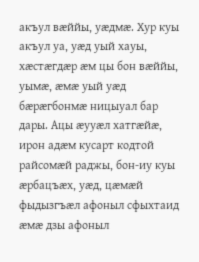акъул вæййы, уæдмæ. Хур куы акъул уа, уæд уый хауы, хæстæгдæр æм цы бон вæййы, уымæ, æмæ уый уæд бæрæгбонмæ ницыуал бар дары. Ацы æууæл хатгæйæ, ирон адæм кусарт кодтой райсомæй раджы, бон-иу куы æрбацъæх, уæд, цæмæй фыдызгъæл афоныл сфыхтаид æмæ дзы афоныл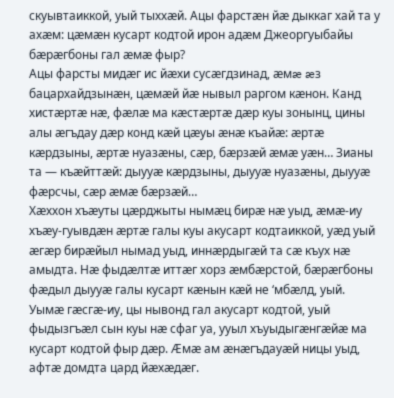скуывтаиккой, уый тыххæй. Ацы фарстæн йæ дыккаг хай та у ахæм: цæмæн кусарт кодтой ирон адæм Джеоргуыбайы бæрæгбоны гал æмæ фыр?
Ацы фарсты мидæг ис йæхи сусæгдзинад, æмæ æз бацархайдзынæн, цæмæй йæ нывыл раргом кæнон. Канд хистæртæ нæ, фæлæ ма кæстæртæ дæр куы зонынц, цины алы æгъдау дæр конд кæй цæуы æнæ къайæ: æртæ кæрдзыны, æртæ нуазæны, сæр, бæрзæй æмæ уæн… Зианы та — къæйттæй: дыууæ кæрдзыны, дыууæ нуазæны, дыууæ фæрсчы, сæр æмæ бæрзæй…
Хæххон хъæуты цæрджыты нымæц бирæ нæ уыд, æмæ-иу хъæу-гуывдæн æртæ галы куы акусарт кодтаиккой, уæд уый æгæр бирæйыл нымад уыд, иннæрдыгæй та сæ къух нæ амыдта. Нæ фыдæлтæ иттæг хорз æмбæрстой, бæрæгбоны фæдыл дыууæ галы кусарт кæнын кæй не ‘мбæлд, уый. Уымæ гæсгæ-иу, цы нывонд гал акусарт кодтой, уый фыдызгъæл сын куы нæ сфаг уа, ууыл хъуыдыгæнгæйæ ма кусарт кодтой фыр дæр. Æмæ ам æнæгъдауæй ницы уыд, афтæ домдта цард йæхæдæг.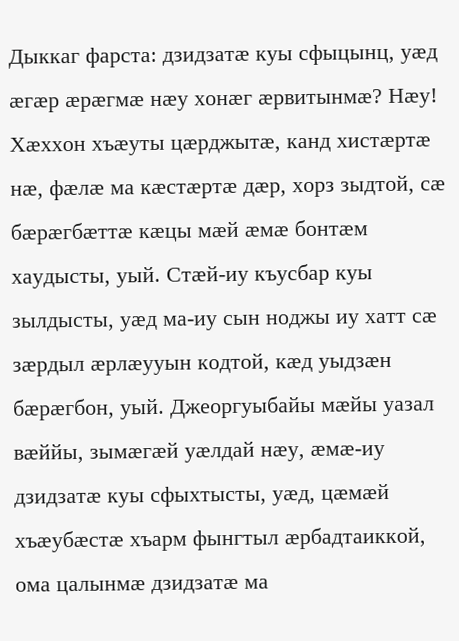Дыккаг фарста: дзидзатæ куы сфыцынц, уæд æгæр æрæгмæ нæу хонæг æрвитынмæ? Нæу! Хæххон хъæуты цæрджытæ, канд хистæртæ нæ, фæлæ ма кæстæртæ дæр, хорз зыдтой, сæ бæрæгбæттæ кæцы мæй æмæ бонтæм хаудысты, уый. Стæй-иу къусбар куы зылдысты, уæд ма-иу сын ноджы иу хатт сæ зæрдыл æрлæууын кодтой, кæд уыдзæн бæрæгбон, уый. Джеоргуыбайы мæйы уазал вæййы, зымæгæй уæлдай нæу, æмæ-иу дзидзатæ куы сфыхтысты, уæд, цæмæй хъæубæстæ хъарм фынгтыл æрбадтаиккой, ома цалынмæ дзидзатæ ма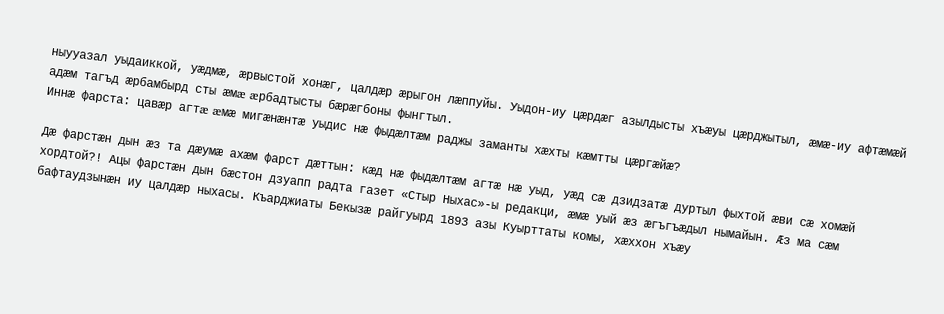ныууазал уыдаиккой, уæдмæ, æрвыстой хонæг, цалдæр æрыгон лæппуйы. Уыдон-иу цæрдæг азылдысты хъæуы цæрджытыл, æмæ-иу афтæмæй адæм тагъд æрбамбырд сты æмæ æрбадтысты бæрæгбоны фынгтыл.
Иннæ фарста: цавæр агтæ æмæ мигæнæнтæ уыдис нæ фыдæлтæм раджы заманты хæхты кæмтты цæргæйæ?

Дæ фарстæн дын æз та дæумæ ахæм фарст дæттын: кæд нæ фыдæлтæм агтæ нæ уыд, уæд сæ дзидзатæ дуртыл фыхтой æви сæ хомæй хордтой?! Ацы фарстæн дын бæстон дзуапп радта газет «Стыр Ныхас»-ы редакци, æмæ уый æз æгъгъæдыл нымайын. Æз ма сæм бафтаудзынæн иу цалдæр ныхасы. Къарджиаты Бекызæ райгуырд 1893 азы Куырттаты комы, хæххон хъæу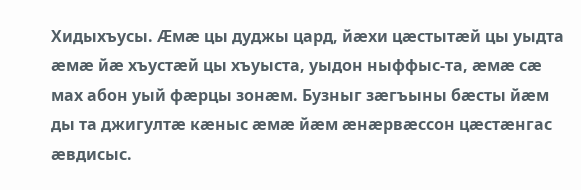Хидыхъусы. Æмæ цы дуджы цард, йæхи цæстытæй цы уыдта æмæ йæ хъустæй цы хъуыста, уыдон ныффыс-та, æмæ сæ мах абон уый фæрцы зонæм. Бузныг зæгъыны бæсты йæм ды та джигултæ кæныс æмæ йæм æнæрвæссон цæстæнгас æвдисыс.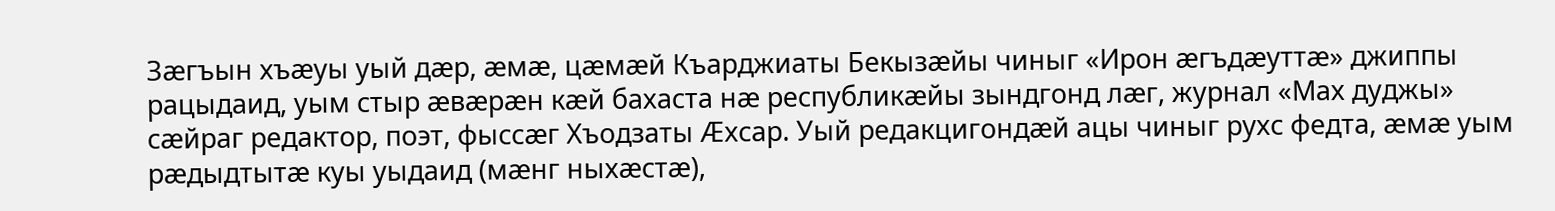Зæгъын хъæуы уый дæр, æмæ, цæмæй Къарджиаты Бекызæйы чиныг «Ирон æгъдæуттæ» джиппы рацыдаид, уым стыр æвæрæн кæй бахаста нæ республикæйы зындгонд лæг, журнал «Мах дуджы» сæйраг редактор, поэт, фыссæг Хъодзаты Æхсар. Уый редакцигондæй ацы чиныг рухс федта, æмæ уым рæдыдтытæ куы уыдаид (мæнг ныхæстæ),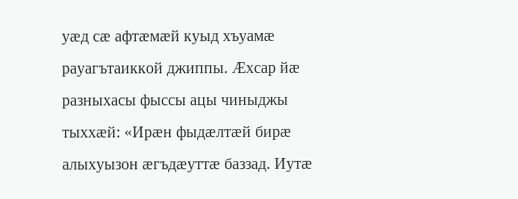уæд сæ афтæмæй куыд хъуамæ рауагътаиккой джиппы. Æхсар йæ разныхасы фыссы ацы чиныджы тыххæй: «Ирæн фыдæлтæй бирæ алыхуызон æгъдæуттæ баззад. Иутæ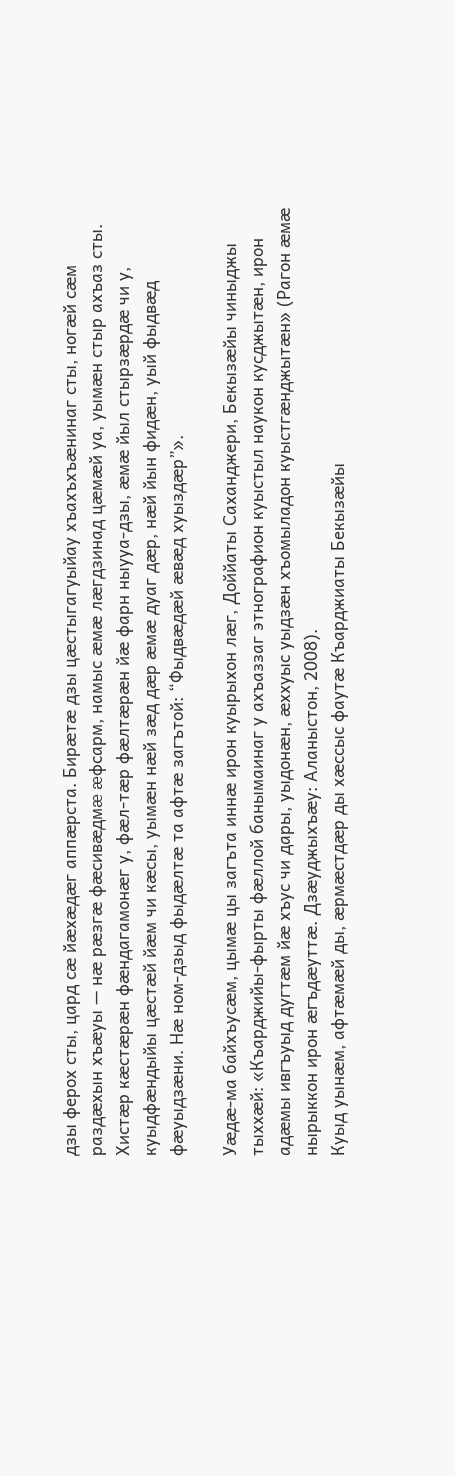дзы ферох сты, цард сæ йæхæдæг аппæрста. Бирæтæ дзы цæстыгагуыйау хъахъхъæнинаг сты, ногæй сæм раздæхын хъæуы — нæ рæзгæ фæсивæдмæ æфсарм, намыс æмæ лæгдзинад цæмæй уа, уымæн стыр ахъаз сты. Хистæр кæстæрæн фæндагамонæг у, фæл-тæр фæлтæрæн йæ фарн ныууа-дзы, æмæ йыл стырзæрдæ чи у, куыдфæндыйы цæстæй йæм чи кæсы, уымæн нæй зæд дæр æмæ дуаг дæр, нæй йын фидæн, уый фыдвæд фæуыдзæни. Нæ ном-дзыд фыдæлтæ та афтæ загътой: “Фыдвæдæй æвæд хуыздæр”».

Уæдæ-ма байхъусæм, цымæ цы загъта иннæ ирон куырыхон лæг, Доййаты Саханджери, Бекызæйы чиныджы тыххæй: «Къарджийы-фырты фæллой банымаинаг у ахъаззаг этнографион куыстыл наукон кусджытæн, ирон адæмы ивгъуыд дугтæм йæ хъус чи дары, уыдонæн, æххуыс уыдзæн хъомыладон куыстгæнджытæн» (Рагон æмæ нырыккон ирон æгъдæуттæ. Дзæуджыхъæу: Аланыстон, 2008).
Куыд уынæм, афтæмæй ды, æрмæстдæр ды хæссыс фаутæ Къарджиаты Бекызæйы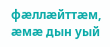фæллæйттæм, æмæ дын уый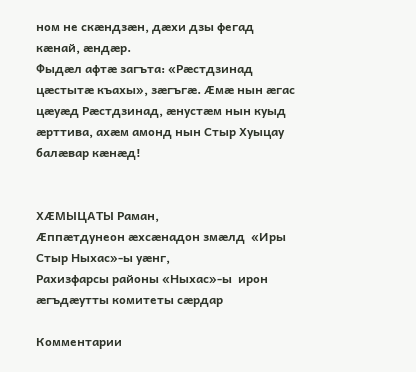ном не скæндзæн, дæхи дзы фегад кæнай, æндæр.
Фыдæл афтæ загъта: «Рæстдзинад цæстытæ къахы», зæгъгæ. Æмæ нын æгас цæуæд Рæстдзинад, æнустæм нын куыд æрттива, ахæм амонд нын Стыр Хуыцау балæвар кæнæд!


ХÆМЫЦАТЫ Раман,
Æппæтдунеон æхсæнадон змæлд  «Иры Стыр Ныхас»-ы уæнг,
Рахизфарсы районы «Ныхас»-ы  ирон æгъдæутты комитеты сæрдар

Комментарии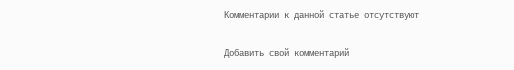Комментарии к данной статье отсутствуют

Добавить свой комментарий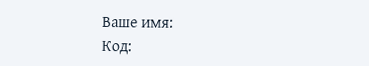Ваше имя:
Код: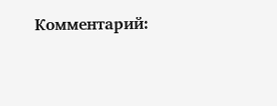Комментарий: